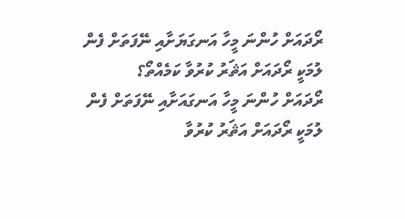ރޯދައަށް ހުންނަ މީހާ އަނގަޔަށާއި ނޭފަތަށް ފެން ލުމަކީ ރޯދައަށް އަޘަރު ކުރުވާ ކަމެއްތޯ؟
ރޯދައަށް ހުންނަ މީހާ އަނގައަށާއި ނޭފަތަށް ފެން ލުމަކީ ރޯދައަށް އަޘަރު ކުރުވާ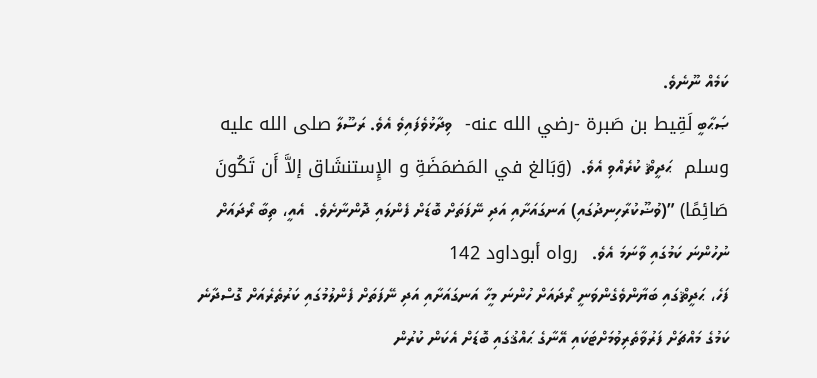ކަމެއް ނޫނެވެ.
ޞަޙާބީ لَقِيط بن صَبرة -رضي الله عنه-  ވިދާޅުވެފައިވެ އެވެ. ރަސޫލާ صلى الله عليه وسلم  ޙަދީޘް ކުރެއްވި އެވެ.  (وَبَالغ في المَضمَضَةِ و الإِستنشَاق إلاَّ أَن تَكُونَ صَائِمًا) ”(ވުޟޫކުރާހިނދުގައި) އަނގައަށާއި އަދި ނޭފަތަށް ބޮޑަށް ފެންލައި ދޮންނާށެވެ.  އެއީ، ތިބާ ރޯދައަށް ނުހުންނަ ކަމުގައި ވާނަމަ އެވެ.   رواه أبوداود 142
ފަހެ، ޙަދީޘްގައި ބަޔާންވެގެންވަނީ ރޯދައަށް ހުންނަ މީހާ އަނގައަށާއި އަދި ނޭފަތަށް ފެންލުމުގައި ކަރުތެރެއަށް ގޮސްދާނެ ކަމުގެ މައްޗަށް ފަރުވާތެރިވުމަށްޓަކައި އޭނާގެ ޙައްޤުގައި ބޮޑަށް އެކަން ކުރުން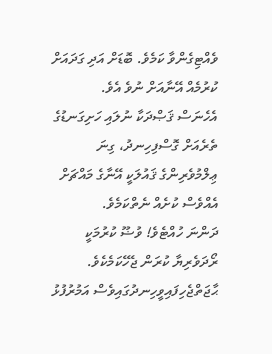ވެއްޓިގެންވާ ކަމެވެ. ބޮޑަށް އަދި ގަދައަށް ކުރުމެއް އޭނާއަށް ނުވެ އެވެ.
އެހެނަސް ޤަޞްދަކާ ނުލައި ހަށިގަނޑުގެ ތެރެއަށް ގޮސްފިހިނދު، ގިނަ ޢިލްމުވެރިންގެ ޤައުލަކީ އޭނާގެ މައްޗަށް އެއްވެސް ކުށެއް ނެތްކަމެވެ.
ދަންނަ ހުއްޓެވެ! ވުޟޫ ކުރުމަކީ ރޯދަވެރިޔާ ކުރަން ޖެހޭކަމެކެވެ. ޙާޖަތްޖެހިފައިވީހިނދުގައިވެސް އަމުރުފުޅު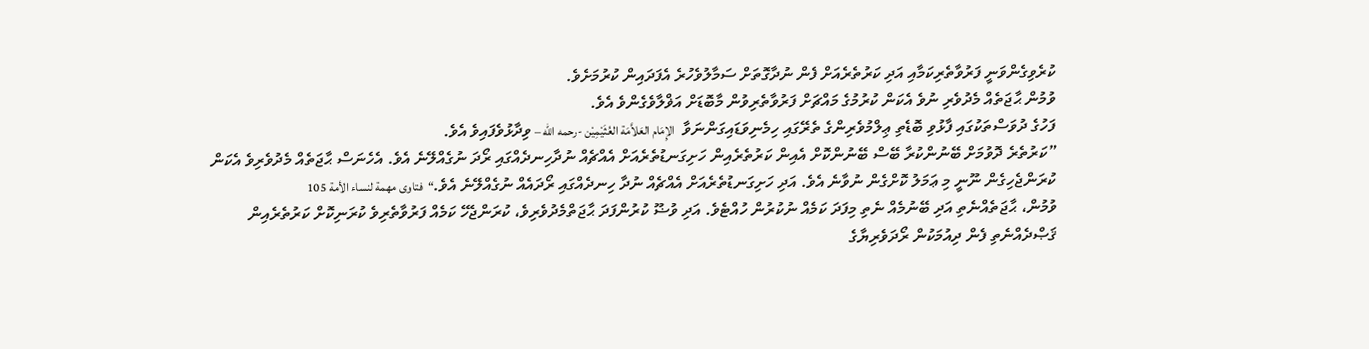ކުރެވިގެންވަނީ ފަރުވާތެރިކަމާއި އަދި ކަރުތެރެއަށް ފެން ނުދާގޮތަށް ސަމާލުވެހުރެ އެފަދައިން ކުރުމަށެވެ.
ވުމުން ޙާޖަތެއް މެދުވެރި ނުވެ އެކަން ކުރުމުގެ މައްޗަށް ފަރުވާތެރިވުން މާބޮޑަށް އަޥްލާވެގެންވެ އެވެ.
ފަހުގެ ދުވަސްތަކުގައި ފާޅުވި ބޮޑެތި ޢިލްމުވެރިންގެ ތެރޭގައި ހިމެނިވަޑައިގަންނަވާ  الإِمَام العَلاَّمَة العُثَيْمِيْن -رحمه الله – ވިދާޅުވެފައިވެ އެވެ.
”ކަރުތެރެ ދޮވުމަށް ބޭނުންކުރާ ބޭސް ބޭނުންކޮށް އެއިން ކަރުތެރެއިން ހަށިގަނޑުތެރެއަށް އެއްޗެއް ނުދާހިނދެއްގައި ރޯދަ ނުގެއްލޭނެ އެވެ. އެހެނަސް ޙާޖަތެއް މެދުވެރިވެ އެކަން ކުރަންޖެހިގެން ނޫނީ މި ޢަމަލު ކޮށްގެން ނުވާނެ އެވެ. އަދި ހަށިގަނޑުތެރެއަށް އެއްޗެއް ނުދާ ހިނދެއްގައި ރޯދައެއް ނުގެއްލޭނެ އެވެ.“فتاوى مهمة لنساء الأمة 105
ވުމުން، ޙާޖަތެއްނެތި އަދި ބޭނުމެއް ނެތި މިފަދަ ކަމެއް ނުކުރުން ހުއްޓެވެ. އަދި ވުޟޫ ކުރުންފަދަ ޙާޖަތްމެދުވެރިވެ، ކުރަންޖެހޭ ކަމެއް ފަރުވާތެރިވެ ކުރަނިކޮށް ކަރުތެރެއިން ޤަޞްދެއްނެތި ފެން ދިއުމަކުން ރޯދަވެރިޔާގެ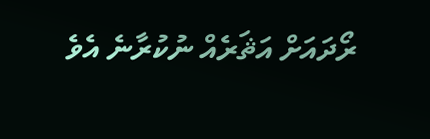ރޯދައަށް އަޘަރެއް ނުކުރާނެ އެވެ